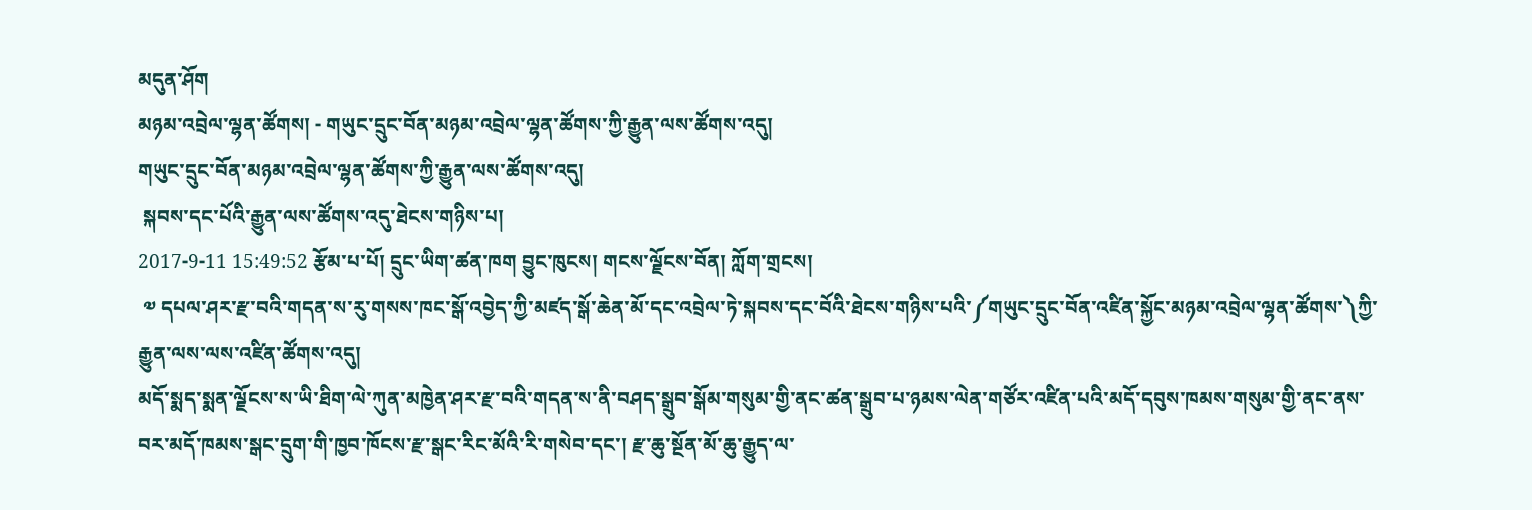མདུན་ཤོག
མཉམ་འབྲེལ་ལྷན་ཚོགས། - གཡུང་དྲུང་བོན་མཉམ་འབྲེལ་ལྷན་ཚོགས་ཀྱི་རྒྱུན་ལས་ཚོགས་འདུ།
གཡུང་དྲུང་བོན་མཉམ་འབྲེལ་ལྷན་ཚོགས་ཀྱི་རྒྱུན་ལས་ཚོགས་འདུ།
 སྐབས་དང་པོའི་རྒྱུན་ལས་ཚོགས་འདུ་ཐེངས་གཉིས་པ།
2017-9-11 15:49:52 རྩོམ་པ་པོ། དྲུང་ཡིག་ཚན་ཁག བྱུང་ཁུངས། གངས་ལྗོངས་བོན། ཀློག་གྲངས།
 ༧ དཔལ་ཤར་རྫ་བའི་གདན་ས་རུ་གསས་ཁང་སྒོ་འབྱེད་ཀྱི་མཛད་སྒོ་ཆེན་མོ་དང་འབྲེལ་ཏེ་སྐབས་དང་བོའི་ཐེངས་གཉིས་པའི་༼གཡུང་དྲུང་བོན་འཛིན་སྐྱོང་མཉམ་འབྲེལ་ལྷན་ཚོགས་༽ཀྱི་རྒྱུན་ལས་ལས་འཛིན་ཚོགས་འདུ།
མདོ་སྨད་སྨན་ལྗོངས་ས་ཡི་ཐིག་ལེ་ཀུན་མཁྱེན་ཤར་རྫ་བའི་གདན་ས་ནི་བཤད་སྒྲུབ་སྒོམ་གསུམ་གྱི་ནང་ཚན་སྒྲུབ་པ་ཉམས་ལེན་གཙོར་འཛིན་པའི་མདོ་དབུས་ཁམས་གསུམ་གྱི་ནང་ནས་བར་མདོ་ཁམས་སྒང་དྲུག་གི་ཁྱབ་ཁོངས་རྫ་སྒང་རིང་མོའི་རི་གསེབ་དང་། རྫ་ཆུ་སྔོན་མོ་ཆུ་རྒྱུད་ལ་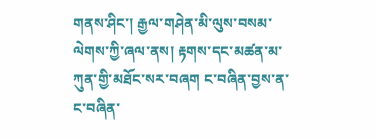གནས་ཤིང་། རྒྱལ་གཤེན་མི་ལུས་བསམ་ལེགས་ཀྱི་ཞལ་ནས། རྟགས་དང་མཚན་མ་ཀུན་གྱི་མཐོང་སར་བཞག ང་བཞིན་བྱས་ན་ང་བཞིན་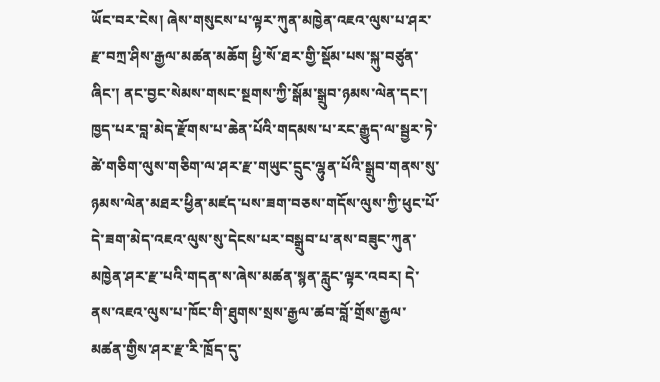ཡོང་བར་ངེས། ཞེས་གསུངས་པ་ལྟར་ཀུན་མཁྱེན་འཇའ་ལུས་པ་ཤར་རྫ་བཀྲ་ཤིས་རྒྱལ་མཚན་མཆོག ཕྱི་སོ་ཐར་གྱི་སྡོམ་པས་སྐུ་བཙུན་ཞིང་། ནང་བྱང་སེམས་གསང་སྔགས་ཀྱི་སྒོམ་སྒྲུབ་ཉམས་ལེན་དང་། ཁྱད་པར་བླ་མེད་རྫོགས་པ་ཆེན་པོའི་གདམས་པ་རང་རྒྱུད་ལ་སྦྱར་ཏེ་ཚེ་གཅིག་ལུས་གཅིག་ལ་ཤར་རྫ་གཡུང་དྲུང་ལྷུན་པོའི་སྒྲུབ་གནས་སུ་ཉམས་ལེན་མཐར་ཕྱིན་མཛད་པས་ཟག་བཅས་གདོས་ལུས་ཀྱི་ཕུང་པོ་དེ་ཟག་མེད་འཇའ་ལུས་སུ་དེངས་པར་བསྒྲུབ་པ་ནས་བཟུང་ཀུན་མཁྱེན་ཤར་རྫ་པའི་གདན་ས་ཞེས་མཚན་སྙན་རླུང་ལྟར་འབར། དེ་ནས་འཇའ་ལུས་པ་ཁོང་གི་ཐུགས་སྲས་རྒྱལ་ཚབ་བློ་གྲོས་རྒྱལ་མཚན་གྱིས་ཤར་རྫ་རི་ཁྲོད་དུ་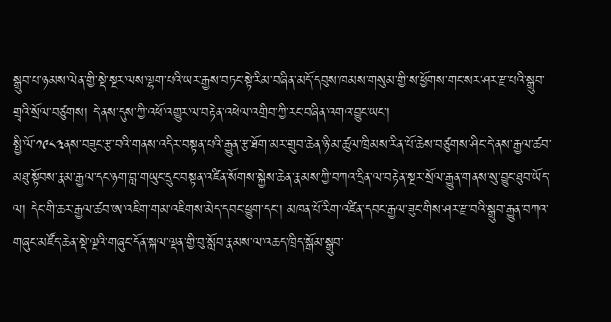སྒྲུབ་པ་ཉམས་ལེན་གྱི་སྡེ་སྔར་ལས་ལྷག་པའི་ཡར་རྒྱས་བཏང་སྟེ་རིམ་བཞིན་མདོ་དབུས་ཁམས་གསུམ་གྱི་ས་ཕྱོགས་གང་སར་ཤར་རྫ་པའི་སྒྲུབ་གྲྭའི་སྲོལ་བཙུགས། དེ་ནས་དུས་ཀྱི་འཕོ་འགྱུར་ལ་བརྟེན་འཕེལ་འགྲིབ་ཀྱི་རང་བཞིན་འགའ་བྱུང་ཡང་།
སྤྱི་ལོ་༡༩༨༣ནས་བཟུང་རྩ་བའི་གནས་འདིར་བསྟན་པའི་རྒྱུན་རྩ་ཐོག་མར་གྲུབ་ཆེན་ཉི་མ་ཚུལ་ཁྲིམས་རིན་པོ་ཆེས་བཙུགས་ཤིང་དེ་ནས་རྒྱལ་ཚབ་མཐུ་སྟོབས་རྣམ་རྒྱལ་དང་ཉག་བླ་གཡུང་དྲུང་བསྟན་འཛིན་སོགས་སྐྱེས་ཆེན་རྣམས་ཀྱི་བཀའ་དྲིན་ལ་བརྟེན་སྔར་སྲོལ་རྒྱུན་གནས་སུ་བྱུང་ཐུབ་ཡོད་ལ། དེང་གི་ཆར་རྒྱལ་ཚབ་ཨ་འཇིག་གམ་འཇིགས་མེད་དབང་ཕྱུག་དང་། མཁན་པོ་རིག་འཛིན་དབང་རྒྱལ་ཟུང་གིས་ཤར་རྫ་བའི་སྒྲུབ་རྒྱུན་བཀའ་གཞུང་མཛོད་ཆེན་སྡེ་ལྔའི་གཞུང་དོན་སྐལ་ལྡན་གྱི་བུ་སློབ་རྣམས་ལ་འཆད་ཁྲིད་སྒོམ་སྒྲུབ་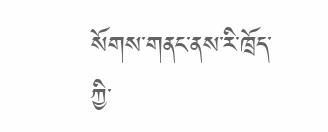སོགས་གནང་ནས་རི་ཁྲོད་ཀྱི་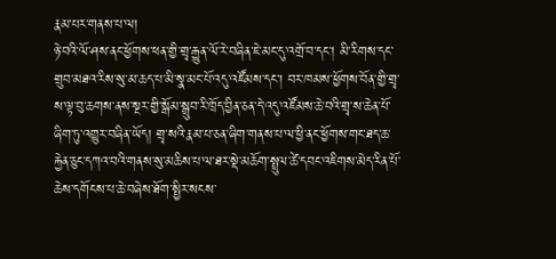རྣམ་པར་གནས་པ་ལ།
ཉེ་བའི་ལོ་ཤས་ནང་ཕྱོགས་ཕན་གྱི་གྲྭ་རྒྱུན་ལོ་རེ་བཞིན་ཇེ་མང་དུ་འགྲོ་བ་དང་། མི་རིགས་དང་གྲུབ་མཐའ་རིས་སུ་མ་ཆད་པ་མི་སྣ་མང་པོ་འདུ་འཛོམས་དང་། བར་ཁམས་ཕྱོགས་བོན་གྱི་གྲྭ་ས་ལྟ་བུ་ཆགས་ནས་སྔར་གྱི་སྒོམ་སྒྲུབ་རི་ཁྲོད་བྱིན་ཅན་དེ་འདུ་འཛོམས་ཆེ་བའི་གྲྭ་ས་ཆེན་པོ་ཞིག་ཏུ་འགྱུར་བཞིན་ཡོད། གྲྭ་སའི་རྣམ་པ་ཅན་ཞིག་གནས་པ་ལ་ཕྱི་ནང་ཕྱོགས་གང་ཐད་ཆ་རྐྱེན་ཅུང་དཀའ་བའི་གནས་སུ་མཆིས་པ་ལ་ཐར་སྡེ་མཆོག་སྤྲུལ་ཚེ་དབང་འཇིགས་མེད་རིན་པོ་ཆེས་དགོངས་པ་ཆེ་བཞེས་ཐོག་སྤྱིར་སངས་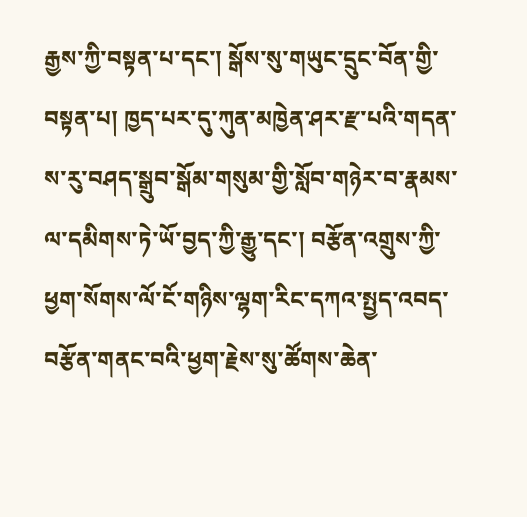རྒྱས་ཀྱི་བསྟན་པ་དང་། སྒོས་སུ་གཡུང་དྲུང་བོན་གྱི་བསྟན་པ། ཁྱད་པར་དུ་ཀུན་མཁྱེན་ཤར་རྫ་པའི་གདན་ས་རུ་བཤད་སྒྲུབ་སྒོམ་གསུམ་གྱི་སློབ་གཉེར་བ་རྣམས་ལ་དམིགས་ཏེ་ཡོ་བྱད་ཀྱི་རྒྱུ་དང་། བརྩོན་འགྲུས་ཀྱི་ཕྱག་སོགས་ལོ་ངོ་གཉིས་ལྷག་རིང་དཀའ་སྤྱད་འབད་བརྩོན་གནང་བའི་ཕྱག་རྗེས་སུ་ཚོགས་ཆེན་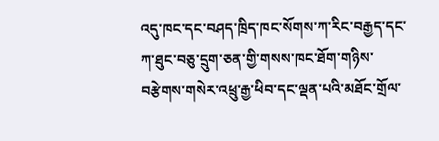འདུ་ཁང་དང་བཤད་ཁྲིད་ཁང་སོགས་ཀ་རིང་བརྒྱད་དང་ཀ་ཐུང་བཅུ་དྲུག་ཅན་གྱི་གསས་ཁང་ཐོག་གཉིས་བརྩེགས་གསེར་འཕྲུ་རྒྱ་ཕིབ་དང་ལྡན་པའི་མཐོང་གྲོལ་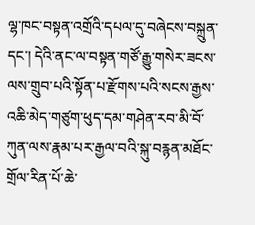ལྷ་ཁང་བསྟན་འགྲོའི་དཔལ་དུ་བཞེངས་བསྐྲུན་དང་། དེའི་ནང་ལ་བསྟན་གཙོ་རྒྱུ་གསེར་ཟངས་ལས་གྲུབ་པའི་སྟོན་པ་རྫོགས་པའི་སངས་རྒྱས་འཆི་མེད་གཙུག་ཕུད་དམ་གཤེན་རབ་མི་བོ་ཀུན་ལས་རྣམ་པར་རྒྱལ་བའི་སྐུ་བརྙན་མཐོང་གྲོལ་རིན་པོ་ཆེ་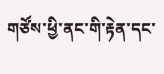གཙོས་ཕྱི་ནང་གི་རྟེན་དང་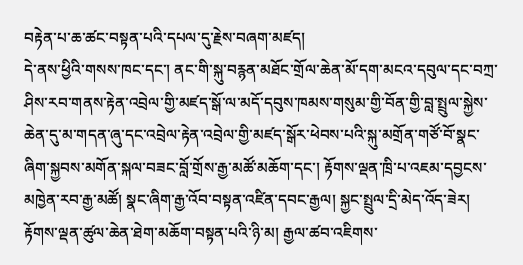བརྟེན་པ་ཆ་ཚང་བསྟན་པའི་དཔལ་དུ་རྗེས་བཞག་མཛད།
དེ་ནས་ཕྱིའི་གསས་ཁང་དང་། ནང་གི་སྐུ་བརྙན་མཐོང་གྲོལ་ཆེན་མོ་དག་མངའ་དབུལ་དང་བཀྲ་ཤིས་རབ་གནས་རྟེན་འབྲེལ་གྱི་མཛད་སྒོ་ལ་མདོ་དབུས་ཁམས་གསུམ་གྱི་བོན་གྱི་བླ་སྤྲུལ་སྐྱེས་ཆེན་དུ་མ་གདན་ཞུ་དང་འབྲེལ་རྟེན་འབྲེལ་གྱི་མཛད་སྒོར་ཕེབས་པའི་སྐུ་མགྲོན་གཙོ་བོ་སྣང་ཞིག་སྐྱབས་མགོན་སྐལ་བཟང་བློ་གྲོས་རྒྱ་མཚོ་མཆོག་དང་། རྟོགས་ལྡན་ཁྲི་པ་འཇམ་དབྱངས་མཁྱེན་རབ་རྒྱ་མཚོ། སྣང་ཞིག་རྒྱ་འོབ་བསྟན་འཛིན་དབང་རྒྱལ། སྐྱང་སྤྲུལ་དྲི་མེད་འོད་ཟེར། རྟོགས་ལྡན་ཚུལ་ཆེན་ཐེག་མཆོག་བསྟན་པའི་ཉི་མ། རྒྱལ་ཚབ་འཇིགས་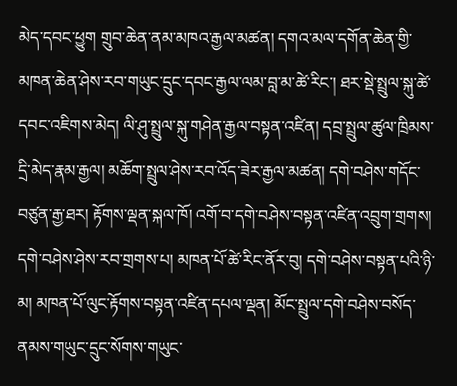མེད་དབང་ཕྱུག གྲུབ་ཆེན་ནམ་མཁའ་རྒྱལ་མཚན། དགའ་མལ་དགོན་ཆེན་གྱི་མཁན་ཆེན་ཤེས་རབ་གཡུང་དྲུང་དབང་རྒྱལ་ལམ་བླ་མ་ཚེ་རིང་། ཐར་སྡེ་སྤྲུལ་སྐུ་ཚེ་དབང་འཇིགས་མེད། ལི་ཤུ་སྤྲུལ་སྐུ་གཤེན་རྒྱལ་བསྟན་འཛིན། དབྲ་སྤྲུལ་ཚུལ་ཁྲིམས་དྲི་མེད་རྣམ་རྒྱལ། མཆོག་སྤྲུལ་ཤེས་རབ་འོད་ཟེར་རྒྱལ་མཚན། དགེ་བཤེས་གདོང་བཙུན་རྒྱ་ཐར། རྟོགས་ལྡན་སྐལ་ཁོ། འགོ་བ་དགེ་བཤེས་བསྟན་འཛིན་འབྲུག་གྲགས། དགེ་བཤེས་ཤེས་རབ་གྲགས་པ། མཁན་པོ་ཚེ་རིང་ནོར་བུ། དགེ་བཤེས་བསྟན་པའི་ཉི་མ། མཁན་པོ་ལུང་རྟོགས་བསྟན་འཛིན་དཔལ་ལྡན། མོང་སྤྲུལ་དགེ་བཤེས་བསོད་ནམས་གཡུང་དྲུང་སོགས་གཡུང་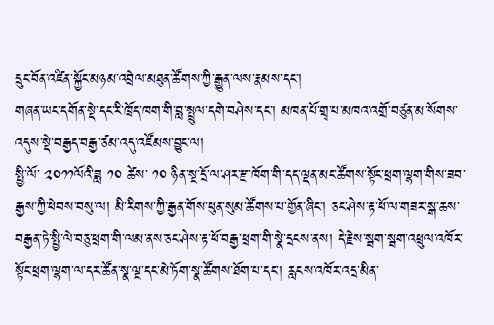དྲུང་བོན་འཛིན་སྐྱོང་མཉམ་འབྲེལ་མཐུན་ཚོགས་ཀྱི་རྒྱུན་ལས་རྣམས་དང་།
གཞན་ཡང་དགོན་སྡེ་དང་རི་ཁྲོད་ཁག་གི་བླ་སྤྲུལ་དགེ་བཤེས་དང་། མཁན་པོ་གྲྭ་པ་མཁའ་འགྲོ་བཙུན་མ་སོགས་འདུས་སྡེ་བརྒྱད་བརྒྱ་ཙམ་འདུ་འཛོམས་བྱུང་ལ།
སྤྱི་ལོ་ ༢༠༡༡ལོའི་ཟླ ༡༠ ཚེས་ ༡༠ ཉིན་སྔ་དྲོ་ལ་ཤར་རྫ་ཁོག་གི་དད་ལྡན་མང་ཚོགས་སྟོང་ཕྲག་ལྷག་གིས་ཟབ་རྒྱས་ཀྱི་ཕེབས་བསུ་ལ། མི་རིགས་ཀྱི་རྒྱན་གོས་ཕུན་སུམ་ཚོགས་པ་གྱོན་ཞིང་། ཅང་ཤེས་རྟ་ཕོ་ལ་གཟར་སྒ་ཆས་བརྒྱན་ཏེ་སྤྱི་ལེ་བཅུ་ཕྲག་གི་ལམ་ནས་ཅང་ཤེས་རྟ་ཕོ་བརྒྱ་ཕྲག་གི་སྣེ་དྲངས་ནས། དེ་རྗེས་སྦག་སྦག་འཕྲུལ་འཁོར་སྟོང་ཕྲག་ལྷག་ལ་དར་ཚོན་སྣ་ལྔ་དང་མེ་ཏོག་སྣ་ཚོགས་ཐོག་པ་དང་། རླངས་འཁོར་འདྲ་མིན་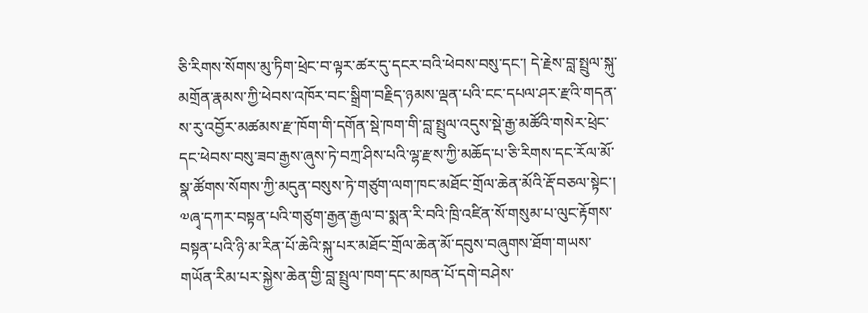ཅི་རིགས་སོགས་མུ་ཏིག་ཕྲེང་བ་ལྟར་ཚར་དུ་དངར་བའི་ཕེབས་བསུ་དང་། དེ་རྗེས་བླ་སྤྲུལ་སྐུ་མགྲོན་རྣམས་ཀྱི་ཕེབས་འཁོར་བང་སྒྲིག་བརྗིད་ཉམས་ལྡན་པའི་ངང་དཔལ་ཤར་རྫའི་གདན་ས་རུ་འབྱོར་མཚམས་རྫ་ཁོག་གི་དགོན་སྡེ་ཁག་གི་བླ་སྤྲུལ་འདུས་སྡེ་རྒྱ་མཚོའི་གསེར་ཕྲེང་དང་ཕེབས་བསུ་ཟབ་རྒྱས་ཞུས་ཏེ་བཀྲ་ཤིས་པའི་ལྷ་རྫས་ཀྱི་མཆོད་པ་ཅི་རིགས་དང་རོལ་མོ་སྣ་ཚོགས་སོགས་ཀྱི་མདུན་བསུས་ཏེ་གཙུག་ལག་ཁང་མཐོང་གྲོལ་ཆེན་མོའི་རྡོ་བཅལ་སྟེང་།
༧ཞྭ་དཀར་བསྟན་པའི་གཙུག་རྒྱན་རྒྱལ་བ་སྨན་རི་བའི་ཁྲི་འཛིན་སོ་གསུམ་པ་ལུང་རྟོགས་བསྟན་པའི་ཉི་མ་རིན་པོ་ཆེའི་སྐུ་པར་མཐོང་གྲོལ་ཆེན་མོ་དབུས་བཞུགས་ཐོག་གཡས་གཡོན་རིམ་པར་སྐྱེས་ཆེན་གྱི་བླ་སྤྲུལ་ཁག་དང་མཁན་པོ་དགེ་བཤེས་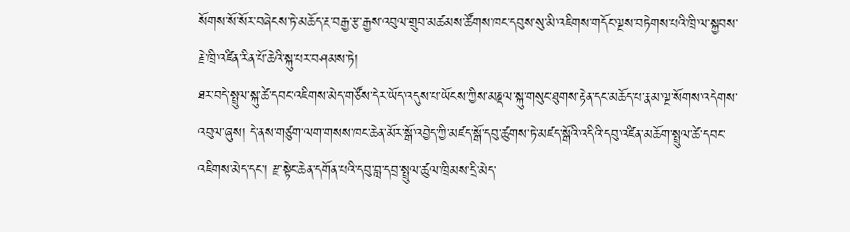སོགས་སོ་སོར་བཞེངས་ཏེ་མཆོད་རྔ་བརྒྱ་རྩ་རྒྱས་འབུལ་གྲུབ་མཚམས་ཚོགས་ཁང་དབུས་སུ་མི་འཇིགས་གདོང་ལྔས་བཏེགས་པའི་ཁྲི་ལ་སྐྱབས་རྗེ་ཁྲི་འཛིན་རིན་པོ་ཆེའི་སྐུ་པར་བཤམས་ཏེ།
ཐར་བདེ་སྤྲུལ་སྐུ་ཚེ་དབང་འཇིགས་མེད་གཙོས་དེར་ཡོད་འདུས་པ་ཡོངས་ཀྱིས་མཎྡལ་སྐུ་གསུང་ཐུགས་རྟེན་དང་མཆོད་པ་རྣམ་ལྔ་སོགས་འདེགས་འབུལ་ཞུས། དེ་ནས་གཙུག་ལག་གསས་ཁང་ཆེན་མོར་སྒོ་འབྱེད་ཀྱི་མཛད་སྒོ་དབུ་ཚུགས་ཏེ་མཛད་སྒོའི་འདིའི་དབུ་འཛིན་མཆོག་སྤྲུལ་ཚེ་དབང་འཇིགས་མེད་དང་། རྫ་སྟེང་ཆེན་དགོན་པའི་དབུ་བླ་དབྲ་སྤྲུལ་ཚུལ་ཁྲིམས་དྲི་མེད་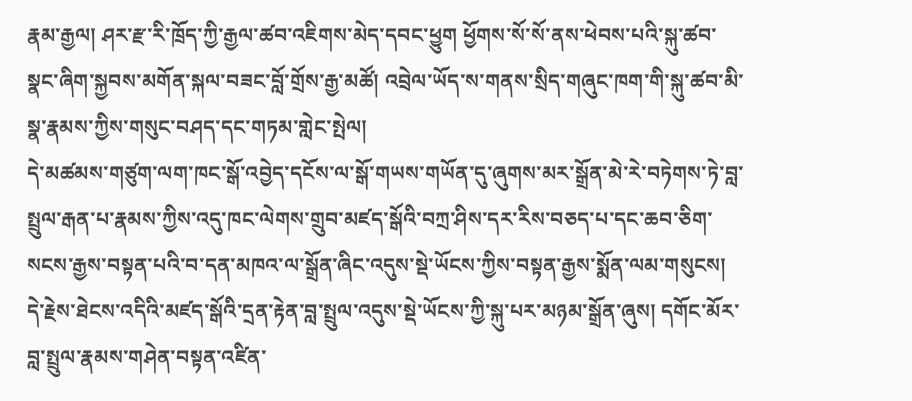རྣམ་རྒྱལ། ཤར་རྫ་རི་ཁྲོད་ཀྱི་རྒྱལ་ཚབ་འཇིགས་མེད་དབང་ཕྱུག ཕྱོགས་སོ་སོ་ནས་ཕེབས་པའི་སྐུ་ཚབ་སྣང་ཞིག་སྐྱབས་མགོན་སྐལ་བཟང་བློ་གྲོས་རྒྱ་མཚོ། འབྲེལ་ཡོད་ས་གནས་སྲིད་གཞུང་ཁག་གི་སྐུ་ཚབ་མི་སྣ་རྣམས་ཀྱིས་གསུང་བཤད་དང་གཏམ་གླེང་སྤེལ།
དེ་མཚམས་གཙུག་ལག་ཁང་སྒོ་འབྱེད་དངོས་ལ་སྒོ་གཡས་གཡོན་དུ་ཞུགས་མར་སྒྲོན་མེ་རེ་བཏེགས་ཏེ་བླ་སྤྲུལ་རྒན་པ་རྣམས་ཀྱིས་འདུ་ཁང་ལེགས་གྲུབ་མཛད་སྒོའི་བཀྲ་ཤིས་དར་རིས་བཅད་པ་དང་ཆབ་ཅིག་སངས་རྒྱས་བསྟན་པའི་བ་དན་མཁའ་ལ་སྒྲོན་ཞིང་འདུས་སྡེ་ཡོངས་ཀྱིས་བསྟན་རྒྱས་སྨོན་ལམ་གསུངས།
དེ་རྗེས་ཐེངས་འདིའི་མཛད་སྒོའི་དྲན་རྟེན་བླ་སྤྲུལ་འདུས་སྡེ་ཡོངས་ཀྱི་སྐུ་པར་མཉམ་སྒྲོན་ཞུས། དགོང་མོར་བླ་སྤྲུལ་རྣམས་གཤེན་བསྟན་འཛིན་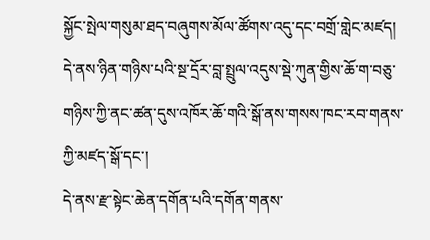སྐྱོང་སྤེལ་གསུམ་ཐད་བཞུགས་མོལ་ཚོགས་འདུ་དང་བགྲོ་གླེང་མཛད།
དེ་ནས་ཉིན་གཉིས་པའི་སྔ་དྲོར་བླ་སྤྲུལ་འདུས་སྡེ་ཀུན་གྱིས་ཆོ་ག་བཅུ་གཉིས་ཀྱི་ནང་ཚན་དུས་འཁོར་ཆོ་གའི་སྒོ་ནས་གསས་ཁང་རབ་གནས་ཀྱི་མཛད་སྒོ་དང་།
དེ་ནས་རྫ་སྟེང་ཆེན་དགོན་པའི་དགོན་གནས་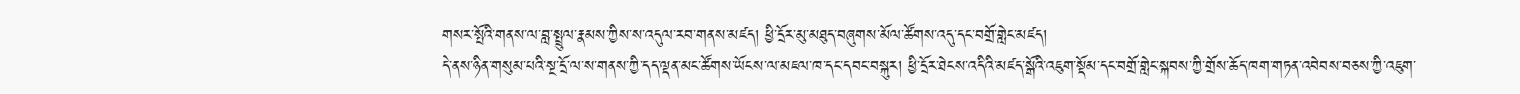གསར་སྤོའི་གནས་ལ་བླ་སྤྲུལ་རྣམས་ཀྱིས་ས་འདུལ་རབ་གནས་མཛད། ཕྱི་དྲོར་མུ་མཐུད་བཞུགས་མོལ་ཚོགས་འདུ་དང་བགྲོ་གླེང་མཛད།
དེ་ནས་ཉིན་གསུམ་པའི་སྔ་དྲོ་ལ་ས་གནས་ཀྱི་དད་ལྡན་མང་ཚོགས་ཡོངས་ལ་མཇལ་ཁ་དང་དབང་བསྐུར། ཕྱི་དྲོར་ཐེངས་འདིའི་མཛད་སྒོའི་འཇུག་སྡོམ་དང་བགྲོ་གླེང་སྐབས་ཀྱི་གྲོས་ཆོད་ཁག་གཏན་འབེབས་བཅས་ཀྱི་འཇུག་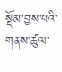སྡོམ་བྱས་པའི་གནས་ཚུལ་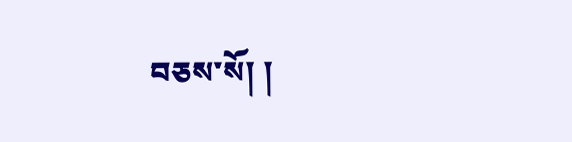བཅས་སོ། །